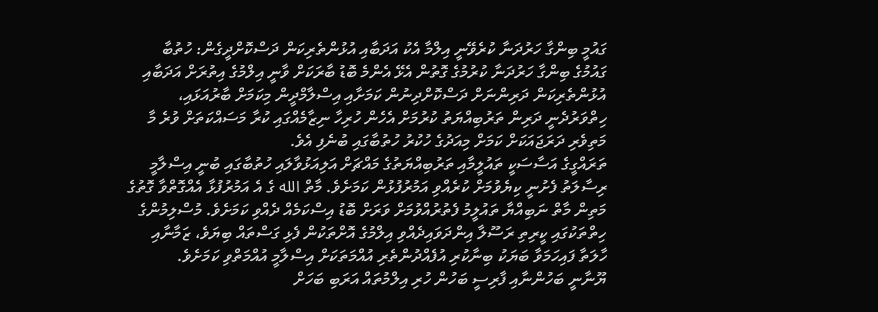ގައުމީ ބިންގާ ހަރުދަނާ ކުރެވޭނީ އިލްމާ އެކު އަދަބާއި އުޅުންތެރިކަން ދަސްކޮށްދީގެން: ހުތުބާ
ގައުމުގެ ބިންގާ ހަރުދަނާ ކުރުމުގެ ގޮތުން އެޅޭ އެންމެ ބޮޑު ބާރަކަށް ވާނީ އިލްމުގެ އިތުރަށް އަދަބާއި އުޅުންތެރިކަން ދަރިންނަށް ދަސްކޮށްދިނުން ކަމަށާއި އިސްލާމްދީން މިކަމަށް ބާރުއަޅައި، ހިތްވަރުދެނީ ދަރިން ތަރުބިއްޔަތު ކުރުމަށް އެހެން ހުރިހާ ނިޒާމެއްގައި ކުރާ މަސައްކަތަށް ވުރެ މާ މަތިވެރި ދަރަޖައަކަށް ކަމަށް މިއަދުގެ ހުކުރު ހުތުބާގައި ބުނެފި އެވެ.
ތަރައްގީގެ އަސާސަކީ ތައުލީމާއި ތަރުބިއްޔަތުގެ މައްޗަށް އަލިއަޅުވާލައި ހުތުބާގައި ބުނީ އިސްލާމީ ރިސާލަތު ފެށުނީ ކިޔެވުމަށް ކުރެއްވި އަމުރުފުޅުން ކަމަށެވެ. މާތް الله ގެ އެ އަމުރުފުޅާ އެއްގޮތްވާ ގޮތުގެ މަތިން މާތް ނަބިއްޔާ ތައުލީމު ފެތުރުއްވުމަށް ވަރަށް ބޮޑު އިސްކަމެއް ދެއްވި ކަމަށެވެ. މުސްލިމުންގެ ހިތްތަކުގައި ކީރިތި ރަސޫލާ އިންދަވައިދެއްވި އިލްމުގެ އޮށްތަކުން ފެޅި ގަސްތައް ބިޔަވެ، ޒަމާނާއި ހާލަތާ ފައިހަމަވާ ބަޔަކު ބިނާކުރި އުފެއްދުންތެރި އުއްމަތަކަށް އިސްލާމީ އުއްމަތްވި ކަމަށެވެ.
ޔޫނާނީ ބަހުންނާއި ފާރިސީ ބަހުން ހުރި އިލްމުތައް އަރަބި ބަހަށް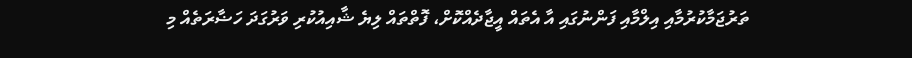ތަރުޖަމާކުރުމާއި އިލްމާއި ފަންނުގައި އާ އެތައް އީޖާދެއްކޮށް، ފޮތްތައް ލިޔެ ޝާއިއުކުރި ވަރުގަދަ ހަޟާރަތެއް މި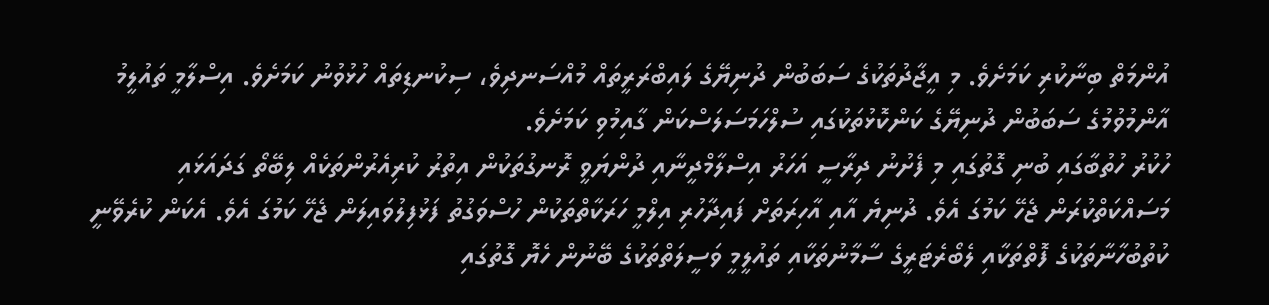އުންމަތް ބިނާކުރި ކަމަށެވެ. މި އީޖާދުތަކުގެ ސަބަބުން ދުނިޔޭގެ ލައިބްރަރީތައް މުއްސަނދިވެ، ސިކުނޑިތައް ހުޅުވުނު ކަމަށެވެ. އިސްލާމީ ތައުލީމު އާންމުވުމުގެ ސަބަބުން ދުނިޔޭގެ ކަންކޮޅުތަކުގައި ސުލްހަމަސަލަސްކަން ގާއިމުވި ކަމަށެވެ.
ހުކުރު ހުތުބާގައި ބުނި ގޮތުގައި މި ފެށުނު ދިރާސީ އަހަރު އިސްލާމްދީނާއި ދުންޔަވީ ރޮނގުތަކުން އިތުރު ކުރިއެރުންތަކެއް ލިބޭތޯ ގަދައަޅައި މަސައްކަތްކުރަން ޖެހޭ ކަމުގަ އެވެ. ދުނިޔެ އާއި އާހިރަތަށް ފައިދާހުރި އިލްމީ ހަރަކާތްތަކުން ހުސްވަގުތު ފަޅުފިލުވައިލަން ޖެހޭ ކަމުގަ އެވެ. އެކަން ކުރެވޭނީ ކުތުބުހާނާތަކުގެ ފޮތްތަކާއި ލެބޯރެޓަރީގެ ސާމާނުތަކާއި ތައުލީމީ ވަސީލަތްތަކުގެ ބޭނުން ހެޔޮ ގޮތުގައި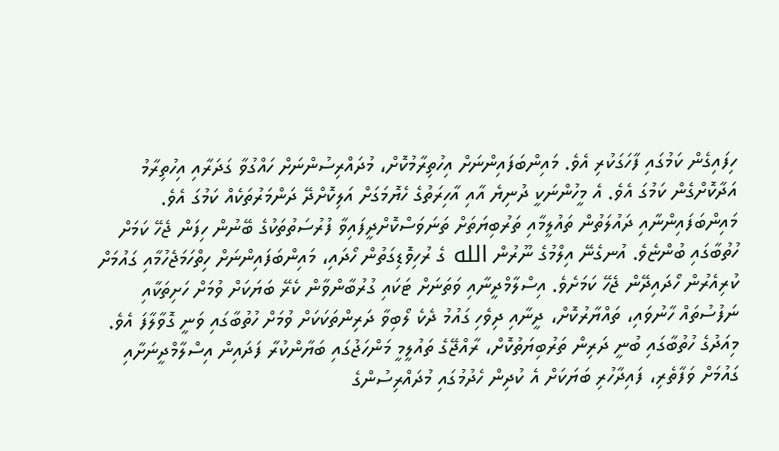ހިފައިގެން ކަމުގައި ފާހަގަކުރި އެވެ. މައިންބަފައިންނަށް އިހުތިރާމުކޮށް، މުދައްރިސުންނަށް ހައްގުވާ ގަދަރާއި އިހުތިރާމު އަދާކޮށްގެން ކަމުގަ އެވެ. އެ މީހުންނަކީ ދުނިޔެ އާއި އާހިރަތުގެ ހެޔޮމަގަށް އަލިކޮށްދޭ ދަންމަރުތަކެއް ކަމުގަ އެވެ.
މައިންބަފައިންނާއި ދައުލަތުން ތައުލީމާއި ތަރުބިޔަތަށް ތަނަވަސްކޮށްދީފައިވާ ފުރުސަތުތަކުގެ ބޭނުން ހިފަން ޖެހޭ ކަމަށް ހުތުބާގައި ބުންޏެވެ. އުނގެނޭ އިލްމުގެ ނޫރުން الله ގެ ރުހިވޮޑިގަތުން ހޯދައި، މައިންބަފައިންނަށް ހިތްހަމަޖެހުމާއި ގައުމަށް ކުރިއެރުން ހޯދައިދޭން ޖެހޭ ކަމަށެވެ. އިސްލާމްދީނާއި ވަތަނަށް ޓަކައި ގުރުބާންވާން ކެރޭ ބަޔަކަށް ވުމަށް ހަށިތަކާއި ނަފުސުތައް ހާނުވައި، ތައްޔާރުކޮށް، ދީނާއި ދިވެހި ގައުމު ދެކެ ލޯބިވާ ދަރިންތަކަކަށް ވުމަށް ހުތުބާގައި ވަނީ ގޮވާލާފަ އެވެ.
މިއަދުގެ ހުތުބާގައި ބުނީ ދަރިން ތަރުބިޔަތުކޮށް، ރާއްޖޭގެ ތައުލީމީ މަންހަޖުގައި ބަޔާންކުރާ ފަދައިން އިސްލާމްދީނަށާއި ގައުމަށް ވަފާތެރި، ފައިދާހުރި ބަޔަކަށް އެ ކުދިން ހެދުމުގައި މުދައްރިސުންގެ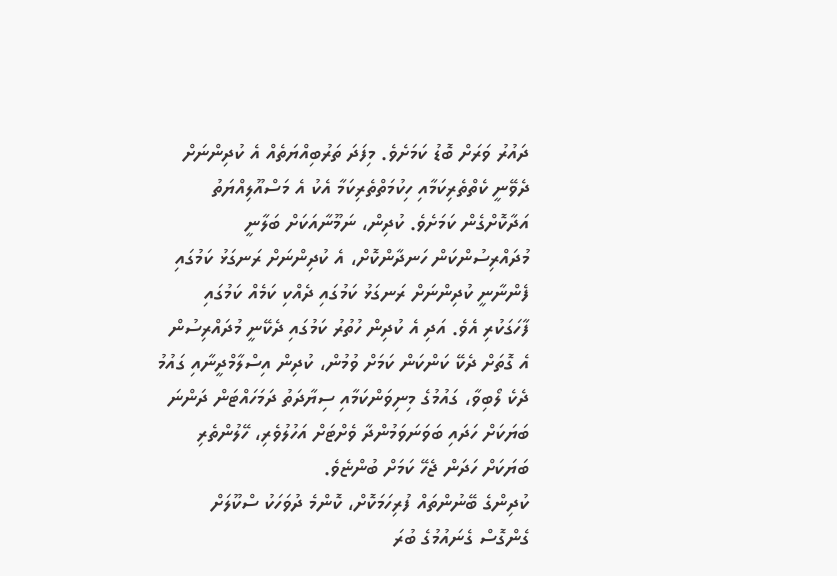ދައުރު ވަރަށް ބޮޑު ކަމަށެވެ. މިފަދަ ތަރުބިއްޔަތެއް އެ ކުދިންނަށް ދެވޭނީ ކެތްތެރިކަމާއި ހިކުމަތްތެރިކަމާ އެކު އެ މަސްއޫލިއްޔަތު އަދާކޮށްގެން ކަމަށެވެ. ކުދިން، ނަމޫނާއަކަށް ބަލާނީ މުދައްރިސުންކަން ހަނދާންކޮށް، އެ ކުދިންނަށް ރަނގަޅު ކަމުގައި ފެންނާނީ ކުދިންނަށް ރަނގަޅު ކަމުގައި ދެއްކި ކަމެއް ކަމުގައި ފާހަގަކުރި އެވެ. އަދި އެ ކުދިން ހުތުރު ކަމުގައި ދެކޭނީ މުދައްރިސުން އެ ގޮތަށް ދެކޭ ކަންކަން ކަމަށް ވުމުން، ކުދިން އިސްލާމްދީނާއި ގައުމު ދެކެ ލޯބިވާ، ގައުމުގެ މިނިވަންކަމާއި ސިޔާދަތު ދަމަހައްޓަން ދަންނަ ބަޔަކަށް ހަދައި ބަވަނަވަމުންދާ ވެށްޓަށް އަހުލުވެރި، ހޭލުންތެރި ބަޔަކަށް ހަދަން ޖެހޭ ކަމަށް ބުންޏެވެ.
ކުދިންގެ ބޭނުންތައް ފުރިހަމަކޮށް، ކޮންމެ ދުވަހަކު ސްކޫލަށް ގެންގޮސް ގެނައުމުގެ ބުރަ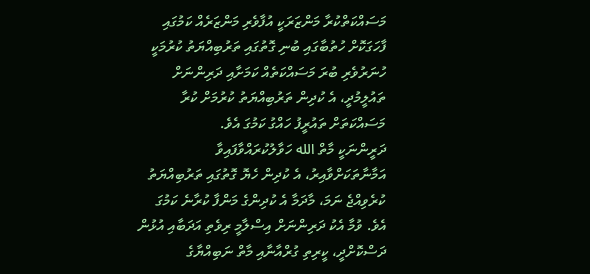މަސައްކަތްކުރާ މަންޒަރަކީ އުފާވެރި މަންޒަރެއް ކަމުގައި ފާހަގަކޮށް ހުތުބާގައި ބުނި ގޮތުގައި ތަރުބިއްޔަތު ކުރުމަކީ ހުނަރުވެރި ބުރަ މަސައްކަތެއް ކަމަށާއި ދަރިންނަށް ތައުލީމުދީ، އެ ކުދިން ތަރުބިއްޔަތު ކުރުމަށް ކުރާ މަސައްކަތަށް ތައުރީފު ހައްގު ކަމުގަ އެވެ.
ދަރީންނަކީ މާތް الله ހަވާލުކުރައްވާފައިވާ އަމާނާތަކަށްވާއިރު، އެ ކުދިން ހެޔޮ ގޮތުގައި ތަރުބިއްޔަތު ކުރެވިއްޖެ ނަމަ، މާދަމާ އެ ކުދިންގެ މަންފާ ކުރާނެ ކަމުގަ އެވެ. ވުމާ އެކު ދަރިންނަށް އިސްލާމީ ރިވެތި އަދަބާއި އުޅުން ދަސްކޮށްދީ، ކީރިތި ގުރްއާނާއި މާތް ނަބިއްޔާގެ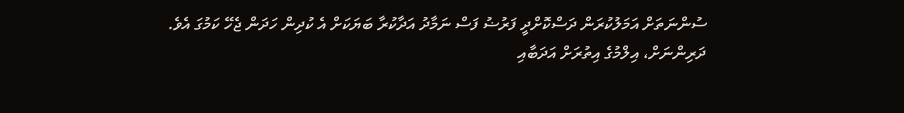ސުންނަތަށް އަމަލުކުރަން ދަސްކޮށްދީ ފަރުޟު ފަސް ނަމާދު އަދާކުރާ ބަޔަކަށް އެ ކުދިން ހަދަން ޖެހޭ ކަމުގަ އެވެ.
ދަރިންނަށް، އިލްމުގެ އިތުރަށް އަދަބާއި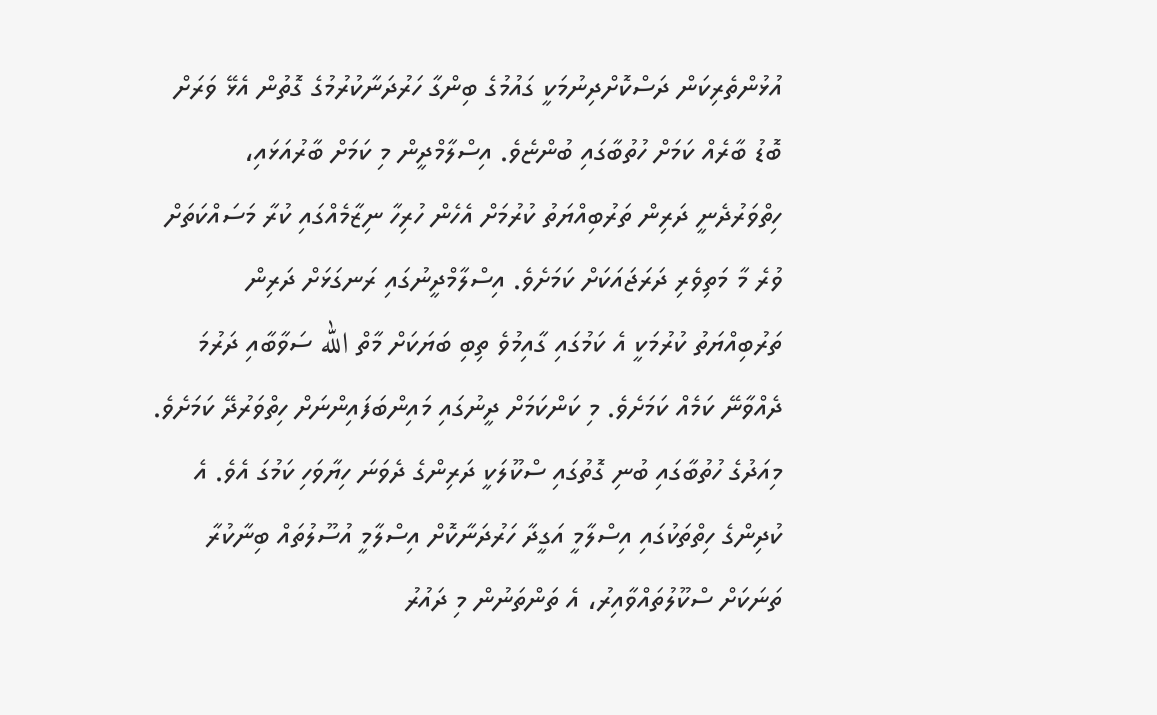އުޅުންތެރިކަން ދަސްކޮށްދިނުމަކީ ގައުމުގެ ބިންގާ ހަރުދަނާކުރުމުގެ ގޮތުން އެޅޭ ވަރަށް ބޮޑު ބާރެއް ކަމަށް ހުތުބާގައި ބުންޏެވެ. އިސްލާމްދީން މި ކަމަށް ބާރުއަޅައި، ހިތްވަރުދެނީ ދަރިން ތަރުބިއްޔަތު ކުރުމަށް އެހެން ހުރިހާ ނިޒާމެއްގައި ކުރާ މަސައްކަތަށް ވުރެ މާ މަތިވެރި ދަރަޖައަކަށް ކަމަށެވެ. އިސްލާމްދީނުގައި ރަނގަޅަށް ދަރިން ތަރުބިއްޔަތު ކުރުމަކީ އެ ކަމުގައި ގާއިމުވެ ތިބި ބަޔަކަށް މާތް الله ސަވާބާއި ދަރުމަ ދެއްވާނޭ ކަމެއް ކަމަށެވެ. މި ކަންކަމަށް ދީނުގައި މައިންބަފައިންނަށް ހިތްވަރުދޭ ކަމަށެވެ.
މިއަދުގެ ހުތުބާގައި ބުނި ގޮތުގައި ސްކޫލަކީ ދަރިންގެ ދެވަނަ ހިޔާވަހި ކަމުގަ އެވެ. އެ ކުދިންގެ ހިތްތަކުގައި އިސްލާމީ އަގީދާ ހަރުދަނާކޮށް އިސްލާމީ އުސޫލުތައް ބިނާކުރާ ތަނަކަށް ސްކޫލުތައްވާއިރު، އެ ތަންތަނުން މި ދައުރު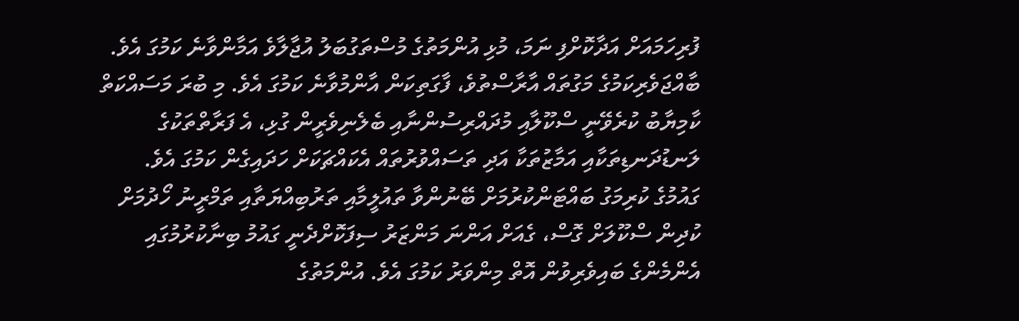ފުރިހަމައަށް އަދާކޮށްފި ނަމަ، މުޅި އުންމަތުގެ މުސްތަގުބަލު އުޖާލާވެ އަމާންވާނެ ކަމުގަ އެވެ. ބާއްޖަވެރިކަމުގެ މަގުތައް އާރާސްތުވެ، ފާގަތިކަން އާންމުވާނެ ކަމުގަ އެވެ. މި ބުރަ މަސައްކަތް ކާމިޔާބު ކުރެވޭނީ ސްކޫލާއި މުދައްރިސުންނާއި ބެލެނިވެރީން ގުޅި، އެ ފަރާތްތަކުގެ ލަނޑުދަނޑިތަކާއި އަމާޒުތަކާ އަދި ތަސައްވުރުތައް އެކައްޗަކަށް ހަދައިގެން ކަމުގަ އެވެ.
ގައުމުގެ ކުރިމަގު ބައްޓަންކުރުމަށް ބޭނުންވާ ތައުލީމާއި ތަރުބިއްޔަތާއި ތަމްރީނު ހޯދުމަށް ކުދިން ސްކޫލަށް ގޮސް، ގެއަށް އަންނަ މަންޒަރު ސިފަކޮށްދެނީ ގައުމު ބިނާކުރުމުގައި އެންމެންގެ ބައިވެރިވުން އޮތް މިންވަރު ކަމުގަ އެވެ. އުންމަތުގެ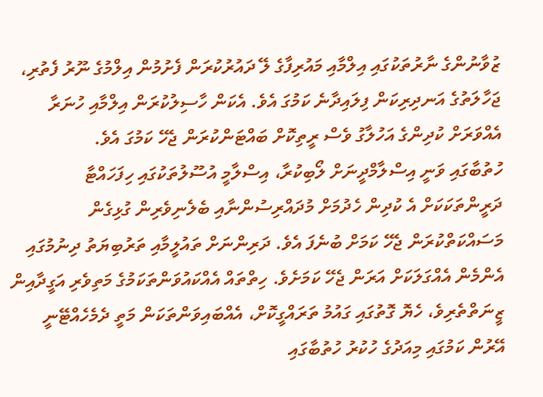ޒުވާނުންގެ ނާރުތަކުގައި އިލްމާއި މައުރިފާގެ ލޭ ދައުރުކުރަން ފެށުމުން އިލްމުގެ ނޫރު ފެތުރި، ޖަހާލަތުގެ އަނދިރިކަން ފިލައިދާނެ ކަމުގަ އެވެ. އެކަން ހާސިލުކުރަން އިލްމާއި ހުނަރާ އެއްވަރަށް ކުދިންގެ އަހުލާގު ވެސް ރީތިކޮށް ބައްޓަންކުރަން ޖެހޭ ކަމުގަ އެވެ.
ހުތުބާގައި ވަނީ އިސްލާމްދީނަށް ލޯބިކުރާ، އިސްލާމީ އުސޫލުތަކުގައި ހިފަހައްޓާ ދަރީންތަކަކަށް އެ ކުދިން ހެދުމަށް މުދައްރިސުންނާއި ބެލެނިވެރިން ގުޅިގެން މަސައްކަތްކުރަން ޖެހޭ ކަމަށް ބުނެފަ އެވެ. ދަރިންނަށް ތައުލީމާއި ތަރުބިޔަތު ދިނުމުގައި އެންމެން އެއްގަލަކަށް އަރަން ޖެހޭ ކަމަށެވެ. ހިތްތައް އެއްކައުވަންތަކަމުގެ މަތިވެރި އަގީދާއިން ޒީނަތްތެރިވެ، ހެޔޮ ގޮތުގައި ގައުމު ތަރައްގީކޮށް، އެއްބައިވަންތަކަން މަތީ ދެމެހެއްޓޭނީ އޭރުން ކަމުގައި މިއަދުގެ ހުކުރު ހުތުބާގައި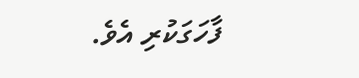ފާހަގަކުރި އެވެ.